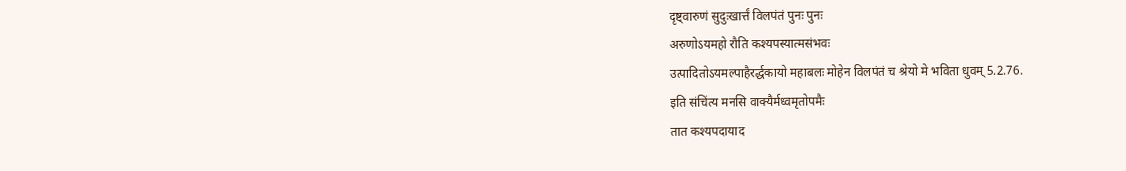दृष्ट्वारुणं सुदुःखार्त्तं विलपंतं पुनः पुनः
अरुणोऽयमहो रौति कश्यपस्यात्मसंभवः
उत्पादितोऽयमल्पाहैरर्द्धकायो महाबलः मोहेन विलपंतं च श्रेयो मे भविता धुवम् 5.2.76.
इति संचिंत्य मनसि वाक्यैर्मध्वमृतोपमैः
तात कश्यपदायाद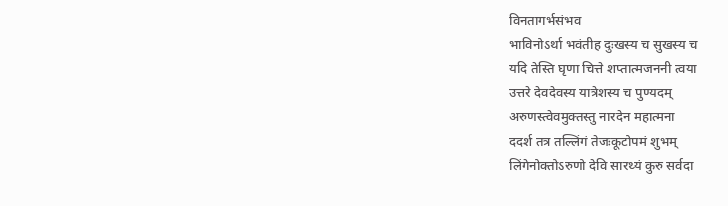विनतागर्भसंभव
भाविनोऽर्था भवंतीह दुःखस्य च सुखस्य च
यदि तेस्ति घृणा चित्ते शप्तात्मजननी त्वया
उत्तरे देवदेवस्य यात्रेशस्य च पुण्यदम्
अरुणस्त्वेवमुक्तस्तु नारदेन महात्मना
ददर्श तत्र तल्लिंगं तेजःकूटोपमं शुभम्
लिंगेनोक्तोऽरुणो देवि सारथ्यं कुरु सर्वदा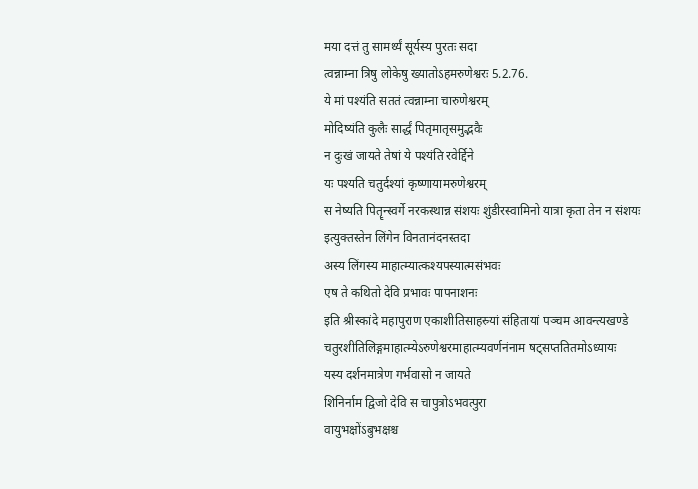मया दत्तं तु सामर्थ्यं सूर्यस्य पुरतः सदा
त्वन्नाम्ना त्रिषु लोकेषु ख्यातोऽहमरुणेश्वरः 5.2.76.
ये मां पश्यंति सततं त्वन्नाम्ना चारुणेश्वरम्
मोदिष्यंति कुलैः सार्द्धं पितृमातृसमुद्भवैः
न दुःखं जायते तेषां ये पश्यंति रवेर्द्दिने
यः पश्यति चतुर्दश्यां कृष्णायामरुणेश्वरम्
स नेष्यति पितॄन्स्वर्गे नरकस्थान्न संशयः शुंडीरस्वामिनो यात्रा कृता तेन न संशयः
इत्युक्तस्तेन लिंगेन विनतानंदनस्तदा
अस्य लिंगस्य माहात्म्यात्कश्यपस्यात्मसंभवः
एष ते कथितो देवि प्रभावः पापनाशनः
इति श्रीस्कांदे महापुराण एकाशीतिसाहस्र्यां संहितायां पञ्चम आवन्त्यखण्डे चतुरशीतिलिङ्गमाहात्म्येऽरुणेश्वरमाहात्म्यवर्णनंनाम षट्सप्ततितमोऽध्यायः
यस्य दर्शनमात्रेण गर्भवासो न जायते
शिनिर्नाम द्विजो देवि स चापुत्रोऽभवत्पुरा
वायुभक्षोंऽबुभक्षश्च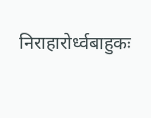निराहारोर्ध्वबाहुकः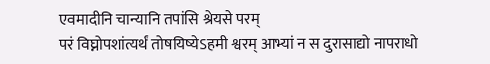एवमादीनि चान्यानि तपांसि श्रेयसे परम्
परं विघ्नोपशांत्यर्थं तोषयिष्येऽहमी श्वरम् आभ्यां न स दुरासाद्यो नापराधो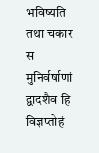भविष्यति
तथा चकार स मुनिर्वर्षाणां द्वादशैव हि
विज्ञप्तोहं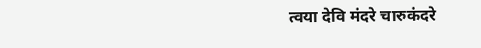त्वया देवि मंदरे चारुकंदरे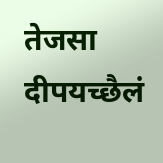तेजसा दीपयच्छैलं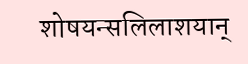शोषयन्सलिलाशयान्